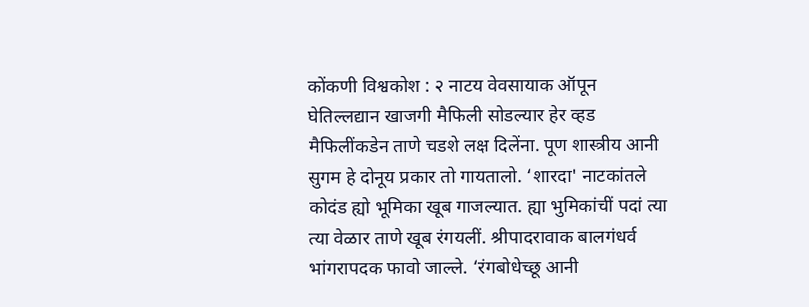कोंकणी विश्वकोश : २ नाटय वेवसायाक ऑपून घेतिल्लद्यान खाजगी मैफिली सोडल्यार हेर व्हड मैफिलींकडेन ताणे चडशे लक्ष दिलेंना. पूण शास्त्रीय आनी सुगम हे दोनूय प्रकार तो गायतालो. ‘शारदा' नाटकांतले कोदंड ह्यो भूमिका खूब गाजल्यात. ह्या भुमिकांचीं पदां त्या त्या वेळार ताणे खूब रंगयलीं. श्रीपादरावाक बालगंधर्व भांगरापदक फावो जाल्ले. ‘रंगबोधेच्छू आनी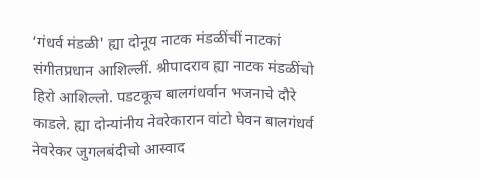‘गंधर्व मंडळी' ह्या दोनूय नाटक मंडळींचीं नाटकां संगीतप्रधान आशिल्लीं. श्रीपादराव ह्या नाटक मंडळींचो हिरो आशिल्लो. पडटकूच बालगंधर्वान भजनाचे दौरे काडले. ह्या दोन्यांनीय नेवरेकारान वांटो घेवन बालगंधर्व नेवरेकर जुगलबंदीचो आस्वाद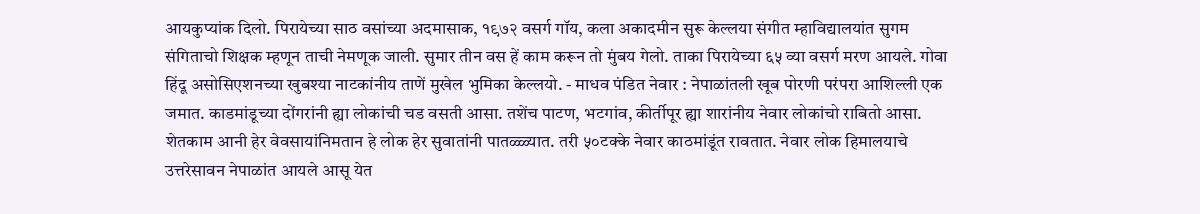आयकुप्यांक दिलो. पिरायेच्या साठ वसांच्या अदमासाक, १९७२ वसर्ग गॉय, कला अकादमीन सुरू केल्लया संगीत म्हाविद्यालयांत सुगम संगिताचो शिक्षक म्हणून ताची नेमणूक जाली. सुमार तीन वस हें काम करून तो मुंबय गेलो. ताका पिरायेच्या ६५ व्या वसर्ग मरण आयले. गोवा हिंदू असोसिएशनच्या खुबश्या नाटकांनीय ताणें मुखेल भुमिका केल्लयो. - माधव पंडित नेवार : नेपाळांतली खूब पोरणी परंपरा आशिल्ली एक जमात. काडमांडूच्या दोंगरांनी ह्या लोकांची चड वसती आसा. तशेंच पाटण, भटगांव, कीर्तीपूर ह्या शारांनीय नेवार लोकांचो राबितो आसा. शेतकाम आनी हेर वेवसायांनिमतान हे लोक हेर सुवातांनी पातळ्ळ्यात. तरी ५०टक्के नेवार काठमांडूंत रावतात. नेवार लोक हिमालयाचे उत्तरेसावन नेपाळांत आयले आसू येत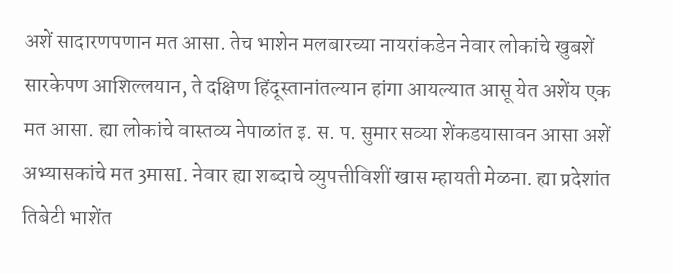अशें सादारणपणान मत आसा. तेच भाशेन मलबारच्या नायरांकडेन नेवार लोकांचे खुबशें सारकेपण आशिल्लयान, ते दक्षिण हिंदूस्तानांतल्यान हांगा आयल्यात आसू येत अशेंय एक मत आसा. ह्या लोकांचे वास्तव्य नेपाळांत इ. स. प. सुमार सव्या शेंकडयासावन आसा अशें अभ्यासकांचे मत 3मासI. नेवार ह्या शब्दाचे व्युपत्तीविशीं खास म्हायती मेळना. ह्या प्रदेशांत तिबेटी भाशेंत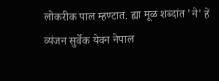लोकरीक पाल म्हण्टात. ह्या मूळ शब्दांत 'ने' हें व्यंजन सुर्वेक येवन नेपाल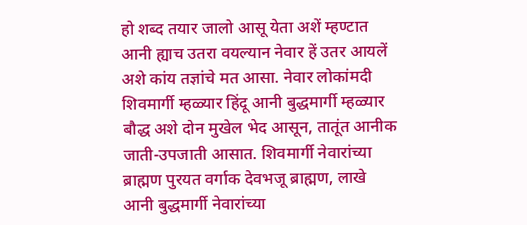हो शब्द तयार जालो आसू येता अशें म्हण्टात आनी ह्याच उतरा वयल्यान नेवार हें उतर आयलें अशे कांय तज्ञांचे मत आसा. नेवार लोकांमदी शिवमार्गी म्हळ्यार हिंदू आनी बुद्धमार्गी म्हळ्यार बौद्ध अशे दोन मुखेल भेद आसून, तातूंत आनीक जाती-उपजाती आसात. शिवमार्गी नेवारांच्या ब्राह्मण पुरयत वर्गाक देवभजू ब्राह्मण, लाखे आनी बुद्धमार्गी नेवारांच्या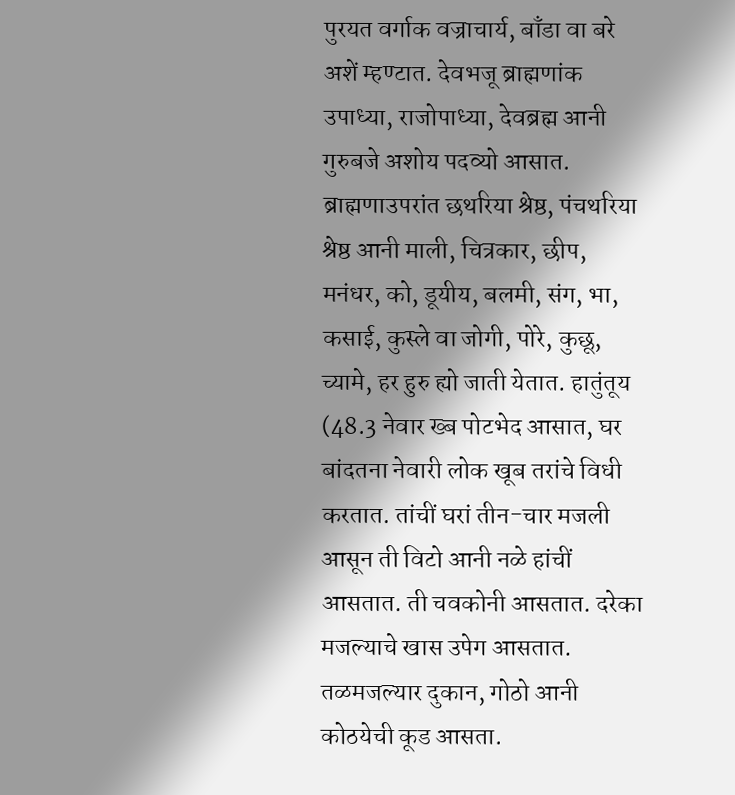पुरयत वर्गाक वज्राचार्य, बाँडा वा बरे अशें म्हण्टात. देवभजू ब्राह्मणांक उपाध्या, राजोपाध्या, देवब्रह्म आनी गुरुबजे अशोय पदव्यो आसात. ब्राह्मणाउपरांत छथरिया श्रेष्ठ, पंचथरिया श्रेष्ठ आनी माली, चित्रकार, छीप, मनंधर, को, डूयीय, बलमी, संग, भा, कसाई, कुस्ले वा जोगी, पोरे, कुछू, च्यामे, हर हुरु ह्यो जाती येतात. हातुंतूय (48.3 नेवार ख्ब पोटभेद आसात, घर बांदतना नेवारी लोक खूब तरांचे विधी करतात. तांचीं घरां तीन-चार मजली आसून ती विटो आनी नळे हांचीं आसतात. ती चवकोनी आसतात. दरेका मजल्याचे खास उपेग आसतात. तळमजल्यार दुकान, गोठो आनी कोठयेची कूड आसता.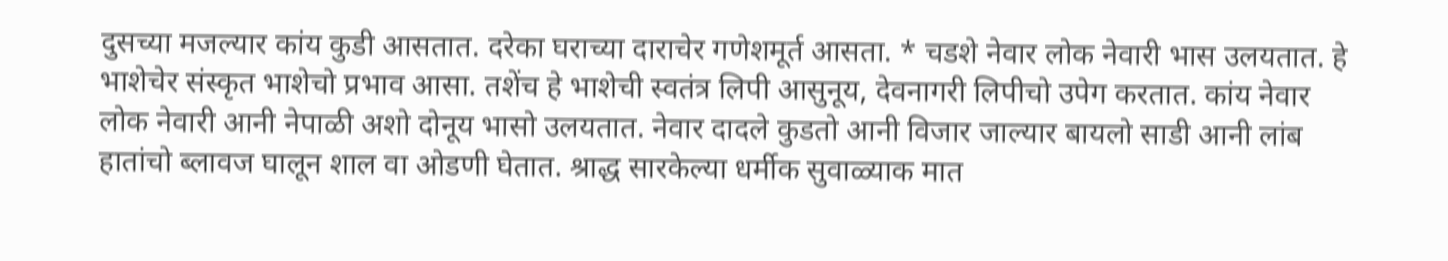दुसच्या मजल्यार कांय कुडी आसतात. दरेका घराच्या दाराचेर गणेशमूर्त आसता. * चडशे नेवार लोक नेवारी भास उलयतात. हे भाशेचेर संस्कृत भाशेचो प्रभाव आसा. तशेंच हे भाशेची स्वतंत्र लिपी आसुनूय, देवनागरी लिपीचो उपेग करतात. कांय नेवार लोक नेवारी आनी नेपाळी अशो दोनूय भासो उलयतात. नेवार दादले कुडतो आनी विजार जाल्यार बायलो साडी आनी लांब हातांचो ब्लावज घालून शाल वा ओडणी घेतात. श्राद्ध सारकेल्या धर्मीक सुवाळ्याक मात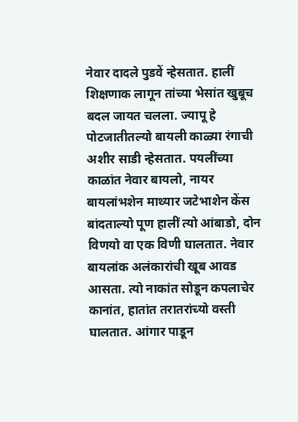नेवार दादले पुडवें न्हेसतात. हालीं शिक्षणाक लागून तांच्या भेसांत खुबूच बदल जायत चलला. ज्यापू हे पोटजातीतल्यो बायली काळ्या रंगाची अशीर साडी न्हेसतात. पयलींच्या काळांत नेवार बायलो, नायर बायलांभशेन माथ्यार जटेभाशेन केंस बांदताल्यो पूण हालीं त्यो आंबाडो, दोन विणयो वा एक विणी घालतात. नेवार बायलांक अलंकारांची खूब आवड आसता. त्यो नाकांत सोडून कपलाचेर कानांत, हातांत तरातरांच्यो वस्ती घालतात. आंगार पाडून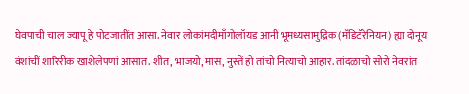घेवपाची चाल ज्यापू हे पोटजातींत आसा. नेवार लोकांमदीमाँगोलॉयड आनी भूमध्यसामुद्रिक (मॅडिटॅरेनियन) ह्या दोनूय वंशांचीं शारिरीक खाशेलेपणां आसात. शीत, भाजयो, मास, नुस्तें हो तांचो नित्याचो आहार. तांदळाचो सोरो नेवरांत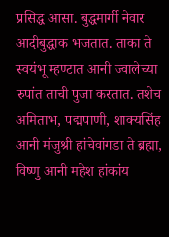प्रसिद्ध आसा. बुद्धमार्गी नेवार आदीबुद्धाक भजतात. ताका ते स्वयंभू म्हण्टात आनी ज्वालेच्या रुपांत ताची पुजा करतात. तशेच अमिताभ, पद्मपाणी, शाक्यसिंह आनी मंजुश्री हांचेवांगडा ते ब्रह्मा, विष्णु आनी महेश हांकांय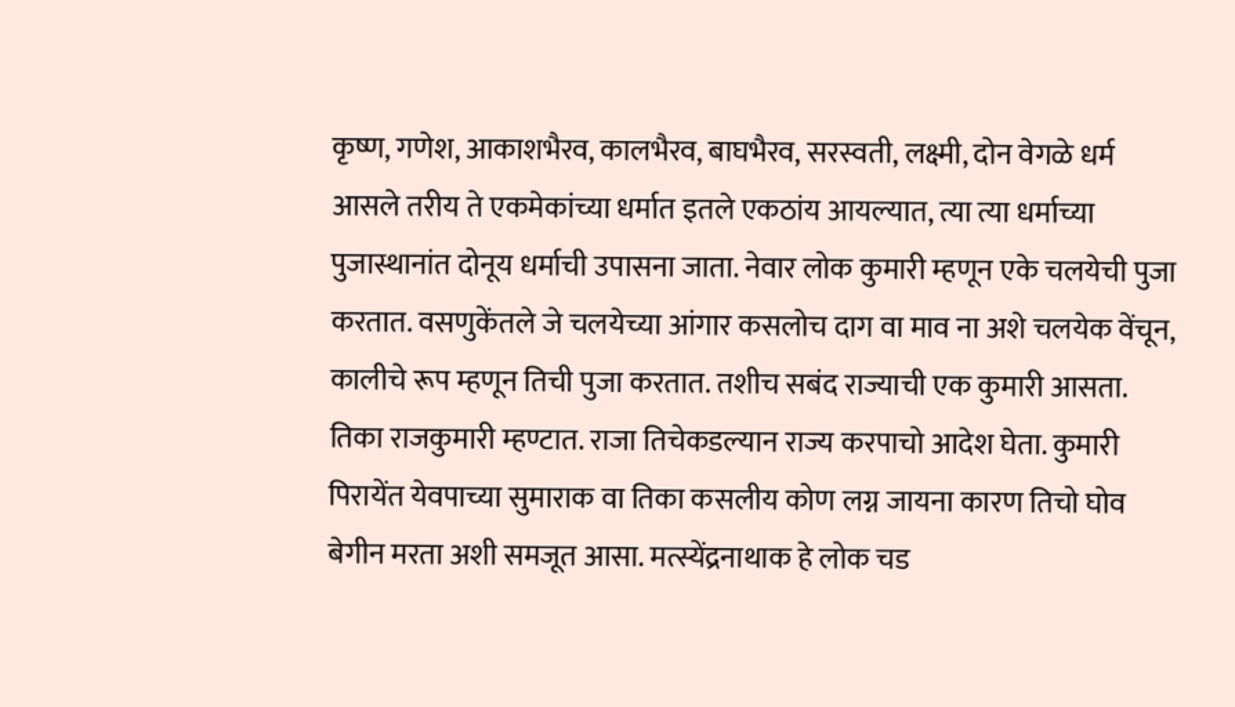कृष्ण, गणेश, आकाशभैरव, कालभैरव, बाघभैरव, सरस्वती, लक्ष्मी, दोन वेगळे धर्म आसले तरीय ते एकमेकांच्या धर्मात इतले एकठांय आयल्यात, त्या त्या धर्माच्या पुजास्थानांत दोनूय धर्माची उपासना जाता. नेवार लोक कुमारी म्हणून एके चलयेची पुजा करतात. वसणुकेंतले जे चलयेच्या आंगार कसलोच दाग वा माव ना अशे चलयेक वेंचून, कालीचे रूप म्हणून तिची पुजा करतात. तशीच सबंद राज्याची एक कुमारी आसता. तिका राजकुमारी म्हण्टात. राजा तिचेकडल्यान राज्य करपाचो आदेश घेता. कुमारी पिरायेंत येवपाच्या सुमाराक वा तिका कसलीय कोण लग्न जायना कारण तिचो घोव बेगीन मरता अशी समजूत आसा. मत्स्येंद्रनाथाक हे लोक चड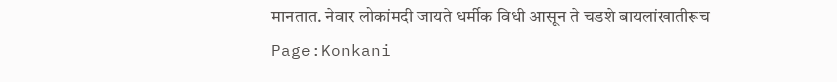मानतात. नेवार लोकांमदी जायते धर्मीक विधी आसून ते चडशे बायलांखातीरूच
Page:Konkani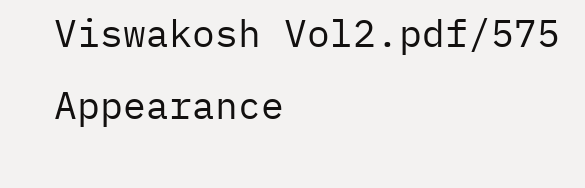Viswakosh Vol2.pdf/575
Appearance